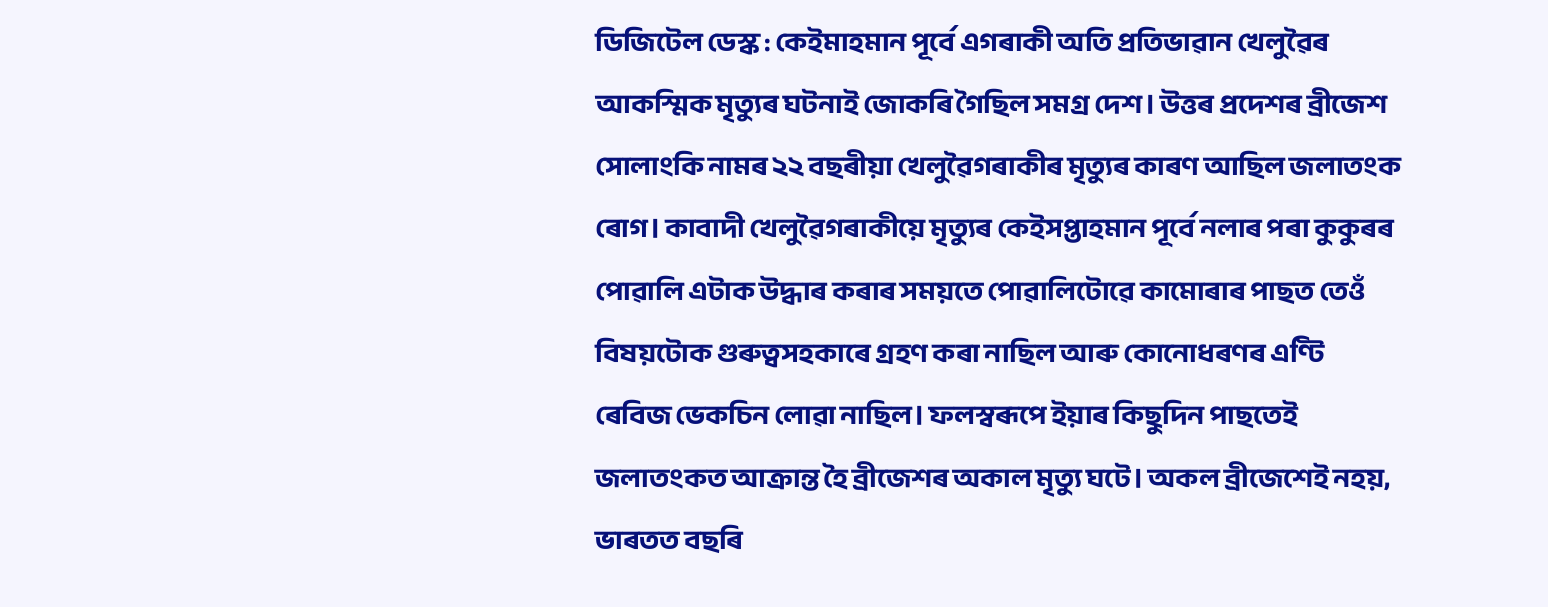ডিজিটেল ডেস্ক : কেইমাহমান পূর্বে এগৰাকী অতি প্রতিভাৱান খেলুৱৈৰ আকস্মিক মৃত্যুৰ ঘটনাই জোকৰি গৈছিল সমগ্র দেশ। উত্তৰ প্ৰদেশৰ ব্রীজেশ সোলাংকি নামৰ ২২ বছৰীয়া খেলুৱৈগৰাকীৰ মৃত্যুৰ কাৰণ আছিল জলাতংক ৰোগ। কাবাদী খেলুৱৈগৰাকীয়ে মৃত্যুৰ কেইসপ্তাহমান পূৰ্বে নলাৰ পৰা কুকুৰৰ পোৱালি এটাক উদ্ধাৰ কৰাৰ সময়তে পোৱালিটোৱে কামোৰাৰ পাছত তেওঁ বিষয়টোক গুৰুত্বসহকাৰে গ্ৰহণ কৰা নাছিল আৰু কোনোধৰণৰ এণ্টি ৰেবিজ ভেকচিন লোৱা নাছিল। ফলস্বৰূপে ইয়াৰ কিছুদিন পাছতেই জলাতংকত আক্ৰান্ত হৈ ব্রীজেশৰ অকাল মৃত্যু ঘটে। অকল ব্রীজেশেই নহয়, ভাৰতত বছৰি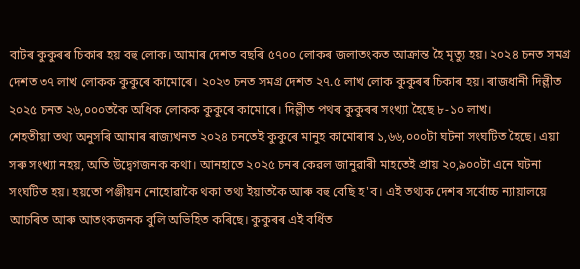বাটৰ কুকুৰৰ চিকাৰ হয় বহু লোক। আমাৰ দেশত বছৰি ৫৭০০ লোকৰ জলাতংকত আক্রান্ত হৈ মৃত্যু হয়। ২০২৪ চনত সমগ্র দেশত ৩৭ লাখ লোকক কুকুৰে কামোৰে। ২০২৩ চনত সমগ্র দেশত ২৭.৫ লাখ লোক কুকুৰৰ চিকাৰ হয়। ৰাজধানী দিল্লীত ২০২৫ চনত ২৬,০০০তকৈ অধিক লোকক কুকুৰে কামোৰে। দিল্লীত পথৰ কুকুৰৰ সংখ্যা হৈছে ৮-১০ লাখ।
শেহতীয়া তথ্য অনুসৰি আমাৰ ৰাজ্যখনত ২০২৪ চনতেই কুকুৰে মানুহ কামোৰাৰ ১,৬৬,০০০টা ঘটনা সংঘটিত হৈছে। এয়া সৰু সংখ্যা নহয়, অতি উদ্বেগজনক কথা। আনহাতে ২০২৫ চনৰ কেৱল জানুৱাৰী মাহতেই প্রায় ২০,৯০০টা এনে ঘটনা সংঘটিত হয়। হয়তো পঞ্জীয়ন নোহোৱাকৈ থকা তথ্য ইয়াতকৈ আৰু বহু বেছি হ'ব। এই তথ্যক দেশৰ সৰ্বোচ্চ ন্যায়ালয়ে আচৰিত আৰু আতংকজনক বুলি অভিহিত কৰিছে। কুকুৰৰ এই বর্ধিত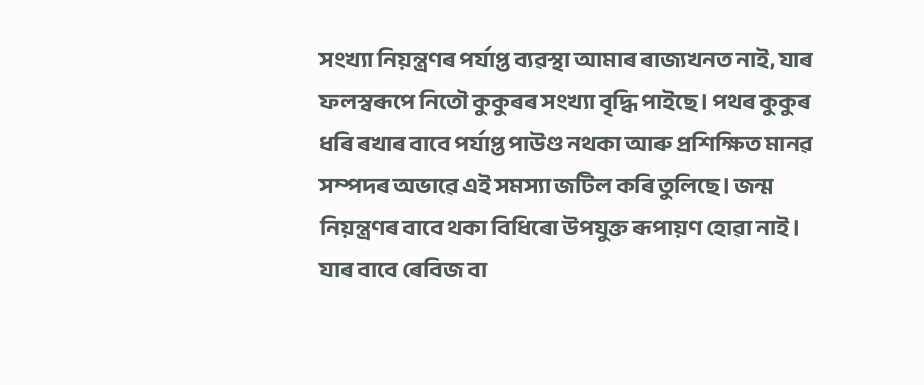সংখ্যা নিয়ন্ত্ৰণৰ পৰ্যাপ্ত ব্যৱস্থা আমাৰ ৰাজ্যখনত নাই, যাৰ ফলস্বৰূপে নিতৌ কুকুৰৰ সংখ্যা বৃদ্ধি পাইছে। পথৰ কুকুৰ ধৰি ৰখাৰ বাবে পর্যাপ্ত পাউণ্ড নথকা আৰু প্রশিক্ষিত মানৱ সম্পদৰ অভাৱে এই সমস্যা জটিল কৰি তুলিছে। জন্ম নিয়ন্ত্ৰণৰ বাবে থকা বিধিৰো উপযুক্ত ৰূপায়ণ হোৱা নাই। যাৰ বাবে ৰেবিজ বা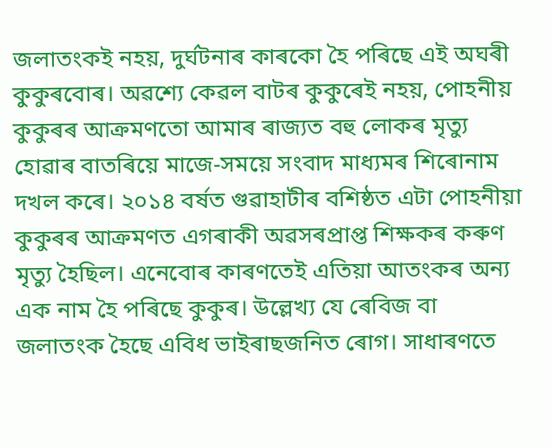জলাতংকই নহয়, দুর্ঘটনাৰ কাৰকো হৈ পৰিছে এই অঘৰী কুকুৰবোৰ। অৱশ্যে কেৱল বাটৰ কুকুৰেই নহয়, পোহনীয় কুকুৰৰ আক্ৰমণতো আমাৰ ৰাজ্যত বহু লোকৰ মৃত্যু হোৱাৰ বাতৰিয়ে মাজে-সময়ে সংবাদ মাধ্যমৰ শিৰোনাম দখল কৰে। ২০১৪ বৰ্ষত গুৱাহাটীৰ বশিষ্ঠত এটা পোহনীয়া কুকুৰৰ আক্ৰমণত এগৰাকী অৱসৰপ্ৰাপ্ত শিক্ষকৰ কৰুণ মৃত্যু হৈছিল। এনেবোৰ কাৰণতেই এতিয়া আতংকৰ অন্য এক নাম হৈ পৰিছে কুকুৰ। উল্লেখ্য যে ৰেবিজ বা জলাতংক হৈছে এবিধ ভাইৰাছজনিত ৰোগ। সাধাৰণতে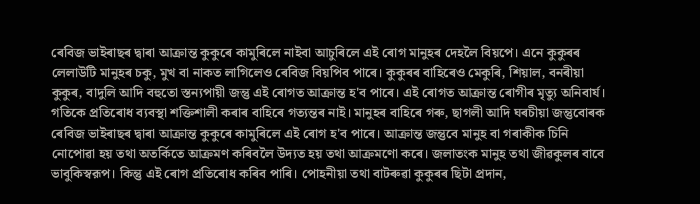ৰেবিজ ভাইৰাছৰ দ্বাৰা আক্ৰান্ত কুকুৰে কামুৰিলে নাইবা আচুৰিলে এই ৰোগ মানুহৰ দেহলৈ বিয়পে। এনে কুকুৰৰ লেলাউটি মানুহৰ চকু, মুখ বা নাকত লাগিলেও ৰেবিজ বিয়পিব পাৰে। কুকুৰৰ বাহিৰেও মেকুৰি, শিয়াল, বনৰীয়া কুকুৰ, বাদুলি আদি বহুতো স্তন্যপায়ী জন্তু এই ৰোগত আক্রান্ত হ'ব পাৰে। এই ৰোগত আক্রান্ত ৰোগীৰ মৃত্যু অনিবার্য। গতিকে প্ৰতিৰোধ ব্যবস্থা শক্তিশালী কৰাৰ বাহিৰে গত্যন্তৰ নাই। মানুহৰ বাহিৰে গৰু, ছাগলী আদি ঘৰচীয়া জন্তুবোৰক ৰেবিজ ভাইৰাছৰ দ্বাৰা আক্ৰান্ত কুকুৰে কামুৰিলে এই ৰোগ হ'ব পাৰে। আক্রান্ত জন্তুবে মানুহ বা গৰাকীক চিনি নোপোৱা হয় তথা অতর্কিতে আক্রমণ কৰিবলৈ উদ্যত হয় তথা আক্রমণো কৰে। জলাতংক মানুহ তথা জীৱকুলৰ বাবে ভাবুকিস্বরূপ। কিন্তু এই ৰোগ প্ৰতিৰোধ কৰিব পাৰি। পোহনীয়া তথা বাটৰুৱা কুকুৰৰ ছিটা প্রদান,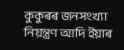কুকুৰৰ জনসংখ্যা নিয়ন্ত্ৰণ আদি ইয়াৰ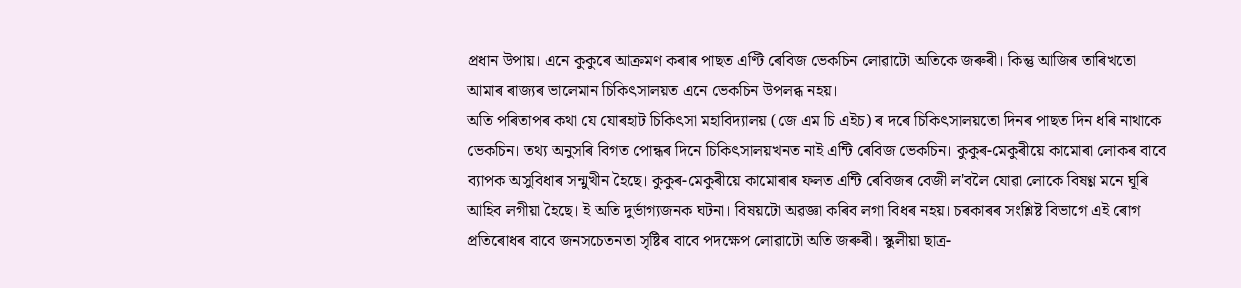প্ৰধান উপায়। এনে কুকুৰে আক্ৰমণ কৰাৰ পাছত এণ্টি ৰেবিজ ভেকচিন লোৱাটো অতিকে জৰুৰী। কিন্তু আজিৰ তাৰিখতো আমাৰ ৰাজ্যৰ ভালেমান চিকিৎসালয়ত এনে ভেকচিন উপলব্ধ নহয়।
অতি পৰিতাপৰ কথা যে যোৰহাট চিকিৎসা মহাবিদ্যালয় (জে এম চি এইচ) ৰ দৰে চিকিৎসালয়তো দিনৰ পাছত দিন ধৰি নাথাকে ভেকচিন। তথ্য অনুসৰি বিগত পোন্ধৰ দিনে চিকিৎসালয়খনত নাই এন্টি ৰেবিজ ভেকচিন। কুকুৰ-মেকুৰীয়ে কামোৰা লোকৰ বাবে ব্যাপক অসুবিধাৰ সন্মুখীন হৈছে। কুকুৰ-মেকুৰীয়ে কামোৰাৰ ফলত এন্টি ৰেবিজৰ বেজী ল'বলৈ যোৱা লোকে বিষণ্ণ মনে ঘূৰি আহিব লগীয়া হৈছে। ই অতি দুর্ভাগ্যজনক ঘটনা। বিষয়টো অৱজ্ঞা কৰিব লগা বিধৰ নহয়। চৰকাৰৰ সংশ্লিষ্ট বিভাগে এই ৰোগ প্ৰতিৰোধৰ বাবে জনসচেতনতা সৃষ্টিৰ বাবে পদক্ষেপ লোৱাটো অতি জৰুৰী। স্কুলীয়া ছাত্ৰ-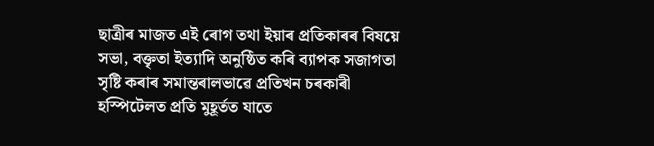ছাত্ৰীৰ মাজত এই ৰোগ তথা ইয়াৰ প্ৰতিকাৰৰ বিষয়ে সভা, বক্তৃতা ইত্যাদি অনুষ্ঠিত কৰি ব্যাপক সজাগতা সৃষ্টি কৰাৰ সমান্তৰালভাৱে প্ৰতিখন চৰকাৰী হস্পিটেলত প্রতি মুহূর্তত যাতে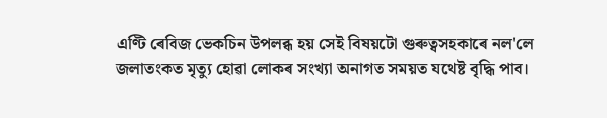এণ্টি ৰেবিজ ভেকচিন উপলব্ধ হয় সেই বিষয়টো গুৰুত্বসহকাৰে নল'লে জলাতংকত মৃত্যু হোৱা লোকৰ সংখ্যা অনাগত সময়ত যথেষ্ট বৃদ্ধি পাব।